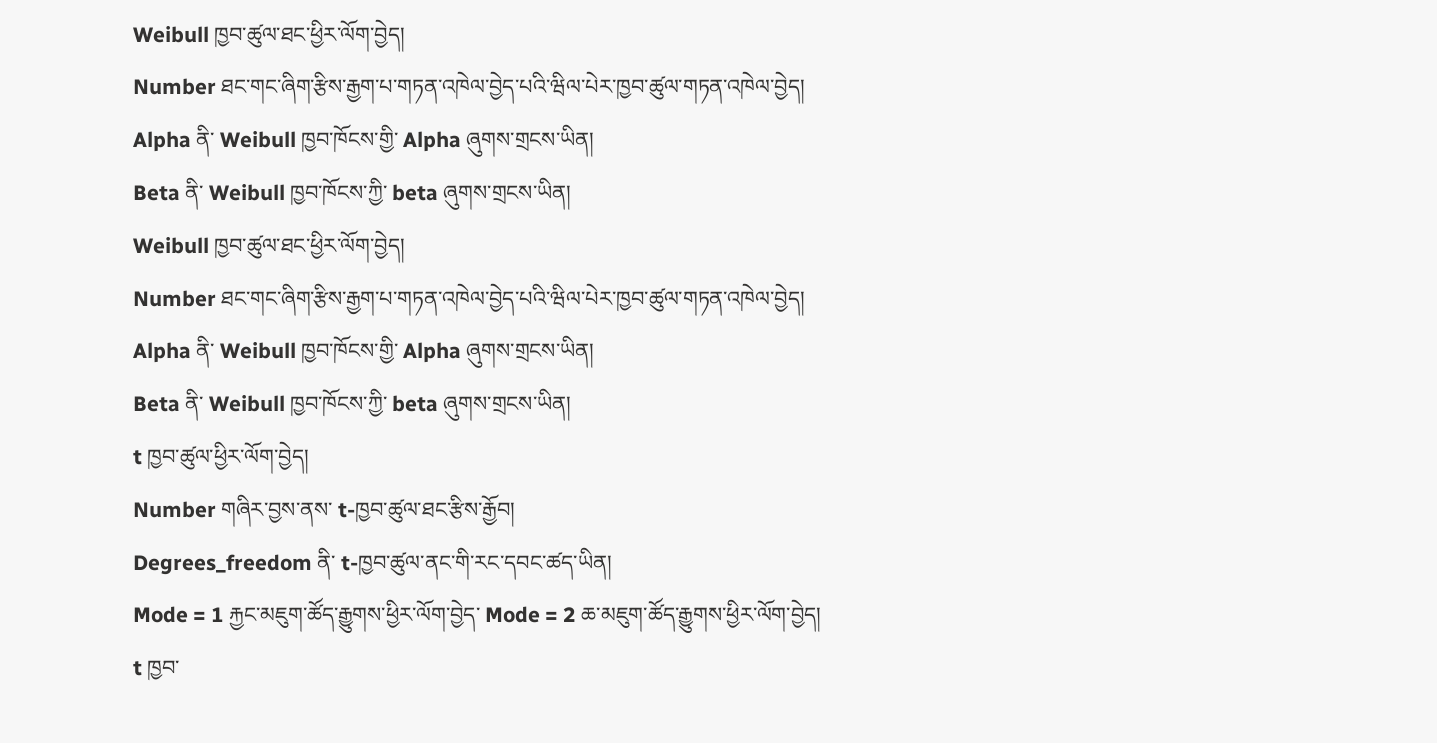Weibull ཁྱབ་ཚུལ་ཐང་ཕྱིར་ལོག་བྱེད།
Number ཐང་གང་ཞིག་རྩིས་རྒྱག་པ་གཏན་འཁེལ་བྱེད་པའི་ཝིལ་པེར་ཁྱབ་ཚུལ་གཏན་འཁེལ་བྱེད།
Alpha ནི་ Weibull ཁྱབ་ཁོངས་གྱི་ Alpha ཞུགས་གྲངས་ཡིན།
Beta ནི་ Weibull ཁྱབ་ཁོངས་ཀྱི་ beta ཞུགས་གྲངས་ཡིན།
Weibull ཁྱབ་ཚུལ་ཐང་ཕྱིར་ལོག་བྱེད།
Number ཐང་གང་ཞིག་རྩིས་རྒྱག་པ་གཏན་འཁེལ་བྱེད་པའི་ཝིལ་པེར་ཁྱབ་ཚུལ་གཏན་འཁེལ་བྱེད།
Alpha ནི་ Weibull ཁྱབ་ཁོངས་གྱི་ Alpha ཞུགས་གྲངས་ཡིན།
Beta ནི་ Weibull ཁྱབ་ཁོངས་ཀྱི་ beta ཞུགས་གྲངས་ཡིན།
t ཁྱབ་ཚུལ་ཕྱིར་ལོག་བྱེད།
Number གཞིར་བྱས་ནས་ t-ཁྱབ་ཚུལ་ཐང་རྩིས་རྒྱོབ།
Degrees_freedom ནི་ t-ཁྱབ་ཚུལ་ནང་གི་རང་དབང་ཚད་ཡིན།
Mode = 1 རྐྱང་མཇུག་ཚོད་རྒྱུགས་ཕྱིར་ལོག་བྱེད་ Mode = 2 ཆ་མཇུག་ཚོད་རྒྱུགས་ཕྱིར་ལོག་བྱེད།
t ཁྱབ་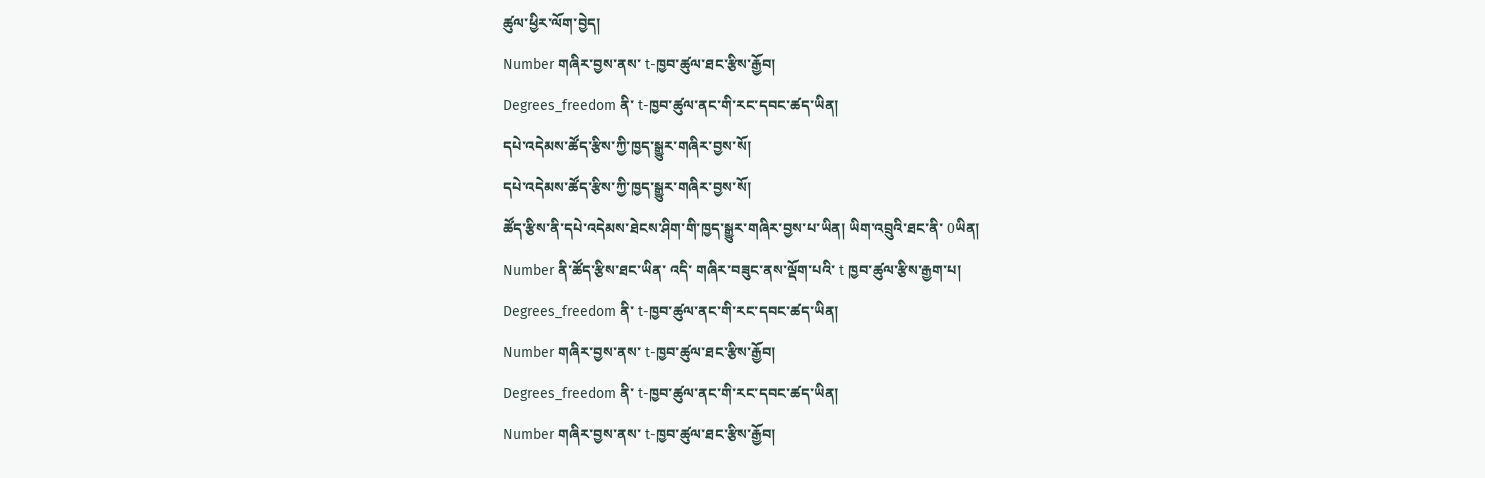ཚུལ་ཕྱིར་ལོག་བྱེད།
Number གཞིར་བྱས་ནས་ t-ཁྱབ་ཚུལ་ཐང་རྩིས་རྒྱོབ།
Degrees_freedom ནི་ t-ཁྱབ་ཚུལ་ནང་གི་རང་དབང་ཚད་ཡིན།
དཔེ་འདེམས་ཚོད་རྩིས་ཀྱི་ཁྱད་སྒྱུར་གཞིར་བྱས་སོ།
དཔེ་འདེམས་ཚོད་རྩིས་ཀྱི་ཁྱད་སྒྱུར་གཞིར་བྱས་སོ།
ཚོད་རྩིས་ནི་དཔེ་འདེམས་ཐེངས་ཤིག་གི་ཁྱད་སྒྱུར་གཞིར་བྱས་པ་ཡིན། ཡིག་འབྲུའི་ཐང་ནི་ 0ཡིན།
Number ནི་ཚོད་རྩིས་ཐང་ཡིན་ འདི་ གཞིར་བཟུང་ནས་ལྡོག་པའི་ t ཁྱབ་ཚུལ་རྩིས་རྒྱག་པ།
Degrees_freedom ནི་ t-ཁྱབ་ཚུལ་ནང་གི་རང་དབང་ཚད་ཡིན།
Number གཞིར་བྱས་ནས་ t-ཁྱབ་ཚུལ་ཐང་རྩིས་རྒྱོབ།
Degrees_freedom ནི་ t-ཁྱབ་ཚུལ་ནང་གི་རང་དབང་ཚད་ཡིན།
Number གཞིར་བྱས་ནས་ t-ཁྱབ་ཚུལ་ཐང་རྩིས་རྒྱོབ།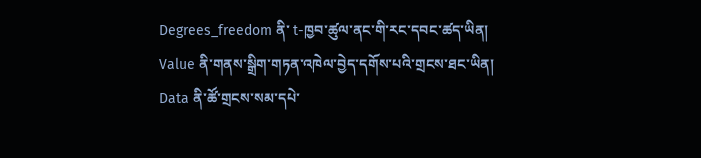Degrees_freedom ནི་ t-ཁྱབ་ཚུལ་ནང་གི་རང་དབང་ཚད་ཡིན།
Value ནི་གནས་སྒྲིག་གཏན་འཁེལ་བྱེད་དགོས་པའི་གྲངས་ཐང་ཡིན།
Data ནི་ཚོ་གྲངས་སམ་དཔེ་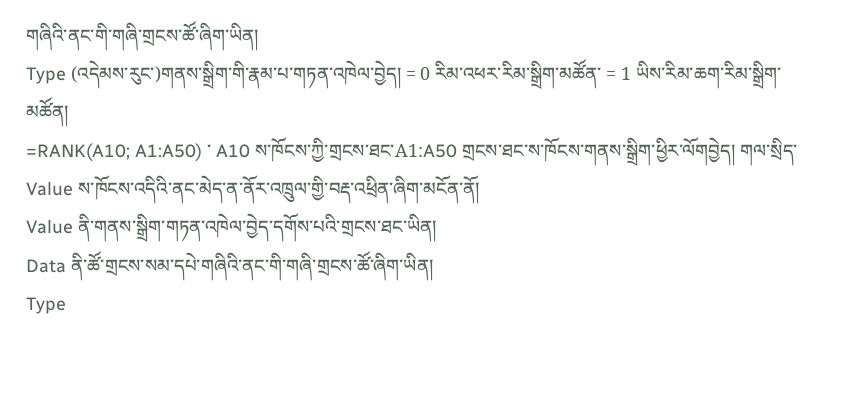གཞིའི་ནང་གི་གཞི་གྲངས་ཚོ་ཞིག་ཡིན།
Type (འདེམས་རུང་)གནས་སྒྲིག་གི་རྣམ་པ་གཏན་འཁེལ་བྱེད། = 0 རིམ་འཕར་རིམ་སྒྲིག་མཚོན་ = 1 ཡིས་རིམ་ཆག་རིམ་སྒྲིག་མཚོན།
=RANK(A10; A1:A50) ་ A10 ས་ཁོངས་ཀྱི་གྲངས་ཐང་A1:A50 གྲངས་ཐང་ས་ཁོངས་གནས་སྒྲིག་ཕྱིར་ལོགབྱེད། གལ་སྲིད་ Value ས་ཁོངས་འདིའི་ནང་མེད་ན་ནོར་འཁྲུལ་གྱི་བརྡ་འཕྲིན་ཞིག་མངོན་ནོ།
Value ནི་གནས་སྒྲིག་གཏན་འཁེལ་བྱེད་དགོས་པའི་གྲངས་ཐང་ཡིན།
Data ནི་ཚོ་གྲངས་སམ་དཔེ་གཞིའི་ནང་གི་གཞི་གྲངས་ཚོ་ཞིག་ཡིན།
Type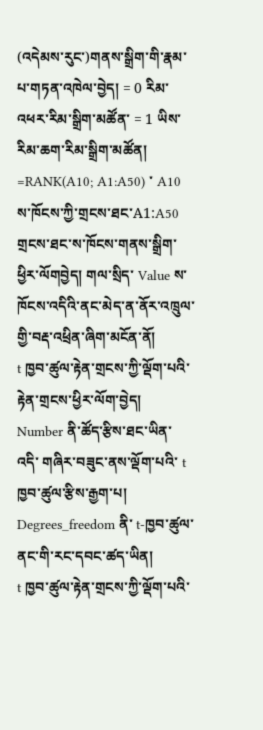(འདེམས་རུང་)གནས་སྒྲིག་གི་རྣམ་པ་གཏན་འཁེལ་བྱེད། = 0 རིམ་འཕར་རིམ་སྒྲིག་མཚོན་ = 1 ཡིས་རིམ་ཆག་རིམ་སྒྲིག་མཚོན།
=RANK(A10; A1:A50) ་ A10 ས་ཁོངས་ཀྱི་གྲངས་ཐང་A1:A50 གྲངས་ཐང་ས་ཁོངས་གནས་སྒྲིག་ཕྱིར་ལོགབྱེད། གལ་སྲིད་ Value ས་ཁོངས་འདིའི་ནང་མེད་ན་ནོར་འཁྲུལ་གྱི་བརྡ་འཕྲིན་ཞིག་མངོན་ནོ།
t ཁྱབ་ཚུལ་རྟེན་གྲངས་ཀྱི་ལྡོག་པའི་རྟེན་གྲངས་ཕྱིར་ལོག་བྱེད།
Number ནི་ཚོད་རྩིས་ཐང་ཡིན་ འདི་ གཞིར་བཟུང་ནས་ལྡོག་པའི་ t ཁྱབ་ཚུལ་རྩིས་རྒྱག་པ།
Degrees_freedom ནི་ t-ཁྱབ་ཚུལ་ནང་གི་རང་དབང་ཚད་ཡིན།
t ཁྱབ་ཚུལ་རྟེན་གྲངས་ཀྱི་ལྡོག་པའི་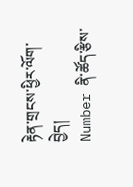རྟེན་གྲངས་ཕྱིར་ལོག་བྱེད།
Number ནི་ཚོད་རྩིས་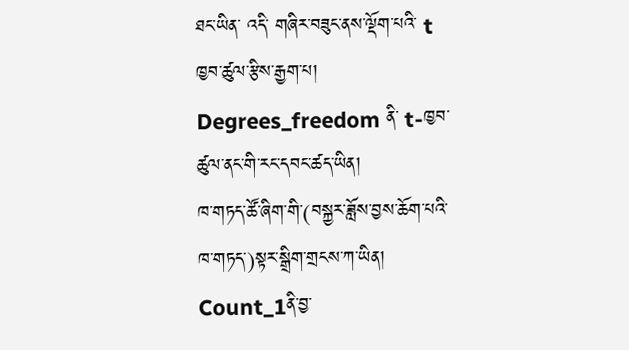ཐང་ཡིན་ འདི་ གཞིར་བཟུང་ནས་ལྡོག་པའི་ t ཁྱབ་ཚུལ་རྩིས་རྒྱག་པ།
Degrees_freedom ནི་ t-ཁྱབ་ཚུལ་ནང་གི་རང་དབང་ཚད་ཡིན།
ཁ་གཏད་ཚོ་ཞིག་གི་(བསྐྱར་ཟློས་བྱས་ཆོག་པའི་ཁ་གཏད་)སྟར་སྒྲིག་གྲངས་ཀ་ཡིན།
Count_1ནི་བྱ་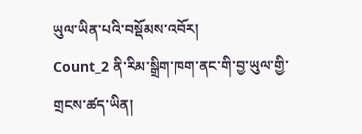ཡུལ་ཡིན་པའི་བསྡོམས་འབོར།
Count_2 ནི་རིམ་སྒྲིག་ཁག་ནང་གི་བྱ་ཡུལ་གྱི་གྲངས་ཚད་ཡིན།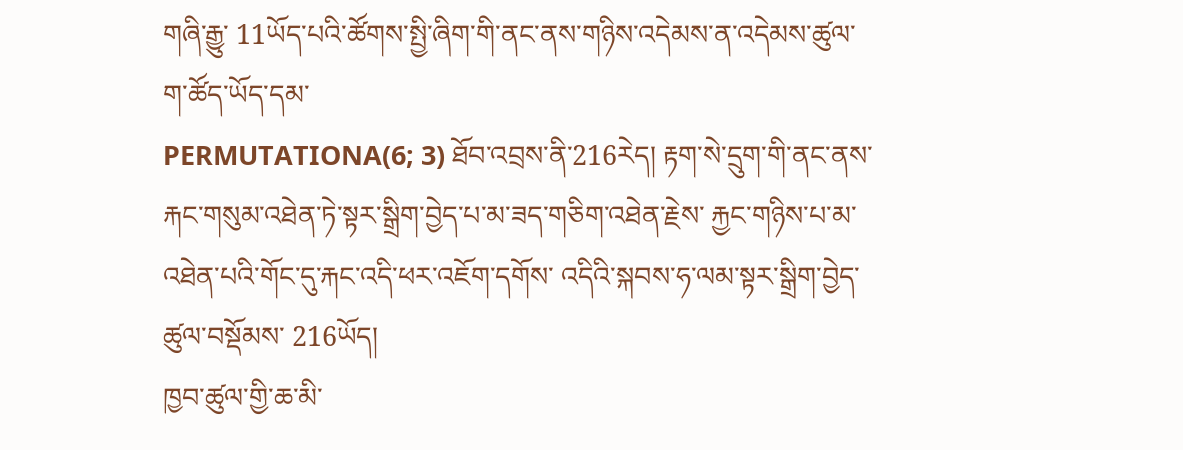གཞི་རྒྱུ་ 11ཡོད་པའི་ཚོགས་སྤྱི་ཞིག་གི་ནང་ནས་གཉིས་འདེམས་ན་འདེམས་ཚུལ་ ག་ཚོད་ཡོད་དམ་
PERMUTATIONA(6; 3) ཐོབ་འབྲས་ནི་216རེད། རྟག་སེ་དྲུག་གི་ནང་ནས་རྐང་གསུམ་འཐེན་ཏེ་སྟར་སྒྲིག་བྱེད་པ་མ་ཟད་གཅིག་འཐེན་རྗེས་ རྐྱང་གཉིས་པ་མ་འཐེན་པའི་གོང་དུ་རྐང་འདི་ཕར་འཇོག་དགོས་ འདིའི་སྐབས་ཧ་ལམ་སྟར་སྒྲིག་བྱེད་ཚུལ་བསྡོམས་ 216ཡོད།
ཁྱབ་ཚུལ་གྱི་ཆ་མི་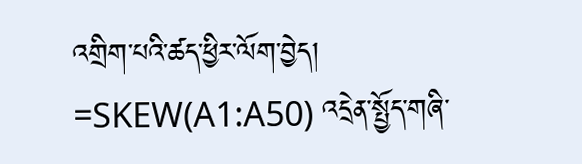འགྲིག་པའི་ཚད་ཕྱིར་ལོག་བྱེད།
=SKEW(A1:A50) འདྲེན་སྤྱོད་གཞི་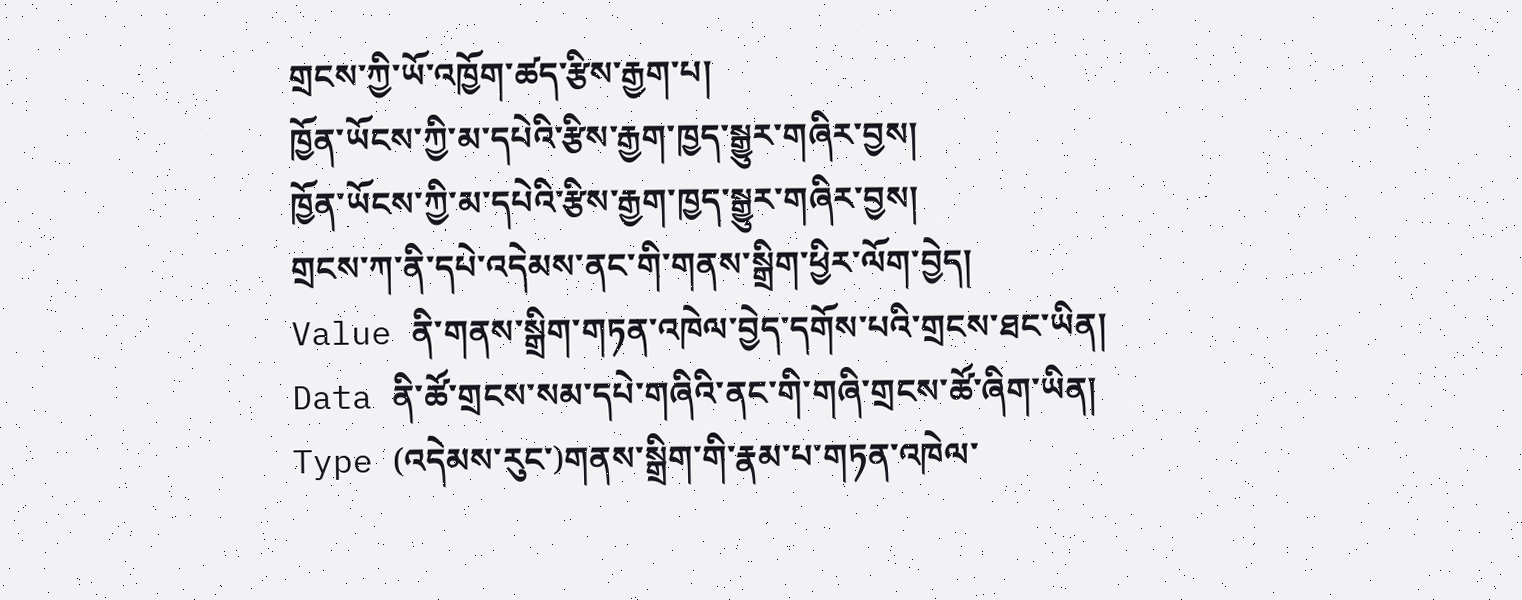གྲངས་ཀྱི་ཡོ་འཁྱོག་ཚད་རྩིས་རྒྱག་པ།
ཁྱོན་ཡོངས་ཀྱི་མ་དཔེའི་རྩིས་རྒྱག་ཁྱད་སྒྱུར་གཞིར་བྱས།
ཁྱོན་ཡོངས་ཀྱི་མ་དཔེའི་རྩིས་རྒྱག་ཁྱད་སྒྱུར་གཞིར་བྱས།
གྲངས་ཀ་ནི་དཔེ་འདེམས་ནང་གི་གནས་སྒྲིག་ཕྱིར་ལོག་བྱེད།
Value ནི་གནས་སྒྲིག་གཏན་འཁེལ་བྱེད་དགོས་པའི་གྲངས་ཐང་ཡིན།
Data ནི་ཚོ་གྲངས་སམ་དཔེ་གཞིའི་ནང་གི་གཞི་གྲངས་ཚོ་ཞིག་ཡིན།
Type (འདེམས་རུང་)གནས་སྒྲིག་གི་རྣམ་པ་གཏན་འཁེལ་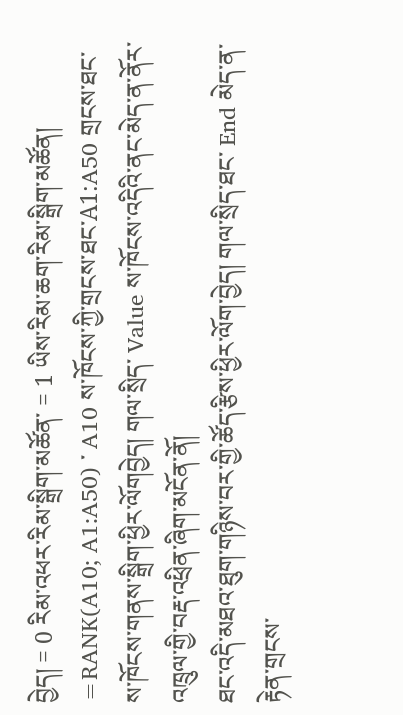བྱེད། = 0 རིམ་འཕར་རིམ་སྒྲིག་མཚོན་ = 1 ཡིས་རིམ་ཆག་རིམ་སྒྲིག་མཚོན།
=RANK(A10; A1:A50) ་ A10 ས་ཁོངས་ཀྱི་གྲངས་ཐང་A1:A50 གྲངས་ཐང་ས་ཁོངས་གནས་སྒྲིག་ཕྱིར་ལོགབྱེད། གལ་སྲིད་ Value ས་ཁོངས་འདིའི་ནང་མེད་ན་ནོར་འཁྲུལ་གྱི་བརྡ་འཕྲིན་ཞིག་མངོན་ནོ།
ཐང་འདི་མཐའ་ཐུག་གཉིས་བར་གྱི་ཚོད་རྩིས་ཕྱིར་ལོག་བྱེད། གལ་སྲིད་ཐང་ End མེད་ན་ རྟེན་གྲངས་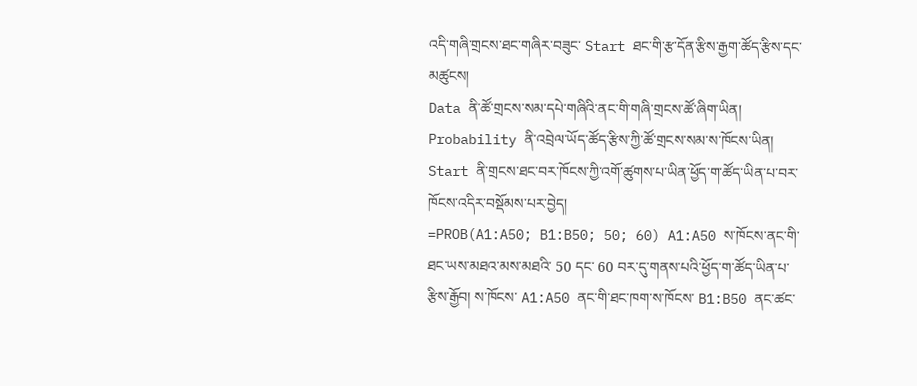འདི་གཞི་གྲངས་ཐང་གཞིར་བཟུང་ Start ཐང་གི་རྩ་དོན་རྩིས་རྒྱག་ཚོད་རྩིས་དང་མཚུངས།
Data ནི་ཚོ་གྲངས་སམ་དཔེ་གཞིའི་ནང་གི་གཞི་གྲངས་ཚོ་ཞིག་ཡིན།
Probability ནི་འབྲེལ་ཡོད་ཚོད་རྩིས་ཀྱི་ཚོ་གྲངས་སམ་ས་ཁོངས་ཡིན།
Start ནི་གྲངས་ཐང་བར་ཁོངས་ཀྱི་འགོ་ཚུགས་པ་ཡིན་ཕྱོད་ག་ཚོད་ཡིན་པ་བར་ཁོངས་འདིར་བསྡོམས་པར་བྱེད།
=PROB(A1:A50; B1:B50; 50; 60) A1:A50 ས་ཁོངས་ནང་གི་ཐང་ཡས་མཐའ་མས་མཐའི་ 50 དང་ 60 བར་དུ་གནས་པའི་ཕྱོད་ག་ཚོད་ཡིན་པ་རྩིས་རྒྱོབ། ས་ཁོངས་ A1:A50 ནང་གི་ཐང་ཁག་ས་ཁོངས་ B1:B50 ནང་ཚང་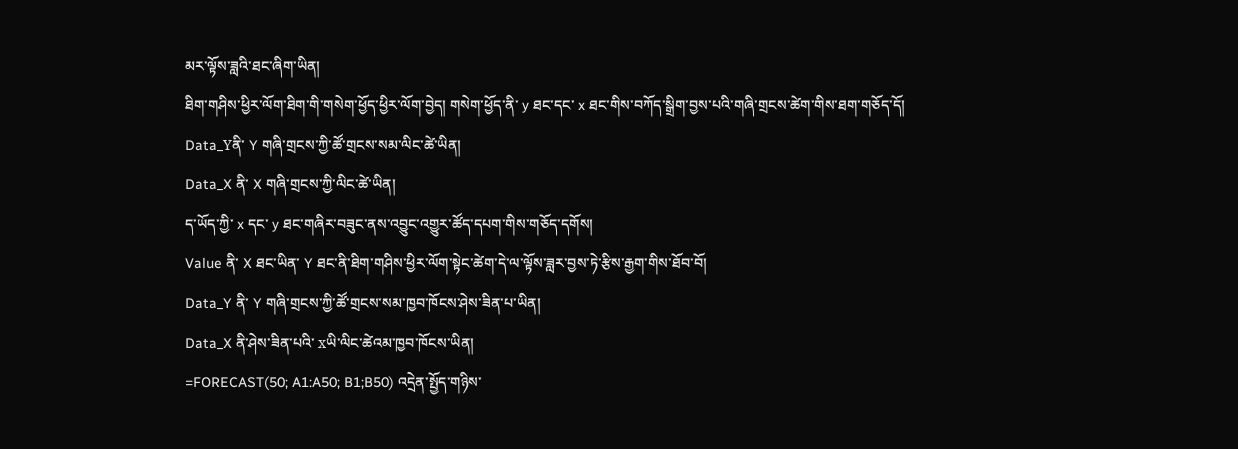མར་ལྟོས་ཟླའི་ཐང་ཞིག་ཡིན།
ཐིག་གཤིས་ཕྱིར་ལོག་ཐིག་གི་གསེག་ཕྱོད་ཕྱིར་ལོག་བྱེད། གསེག་ཕྱོད་ནི་ y ཐང་དང་ x ཐང་གིས་བཀོད་སྒྲིག་བྱས་པའི་གཞི་གྲངས་ཚེག་གིས་ཐག་གཅོད་དོ།
Data_Yནི་ Y གཞི་གྲངས་ཀྱི་ཚོ་གྲངས་སམ་ལིང་ཚེ་ཡིན།
Data_X ནི་ X གཞི་གྲངས་ཀྱི་ལིང་ཚེ་ཡིན།
ད་ཡོད་ཀྱི་ x དང་ y ཐང་གཞིར་བཟུང་ནས་འབྱུང་འགྱུར་ཚོད་དཔག་གིས་གཅོད་དགོས།
Value ནི་ X ཐང་ཡིན་ Y ཐང་ནི་ཐིག་གཤིས་ཕྱིར་ལོག་སྟེང་ཚེག་དེ་ལ་ལྟོས་ཟླར་བྱས་ཏེ་རྩིས་རྒྱག་གིས་ཐོབ་བོ།
Data_Y ནི་ Y གཞི་གྲངས་ཀྱི་ཚོ་གྲངས་སམ་ཁྱབ་ཁོངས་ཤེས་ཟིན་པ་ཡིན།
Data_X ནི་ཤེས་ཟིན་པའི་ xཡི་ལིང་ཚེའམ་ཁྱབ་ཁོངས་ཡིན།
=FORECAST(50; A1:A50; B1;B50) འདྲེན་སྤྱོད་གཉིས་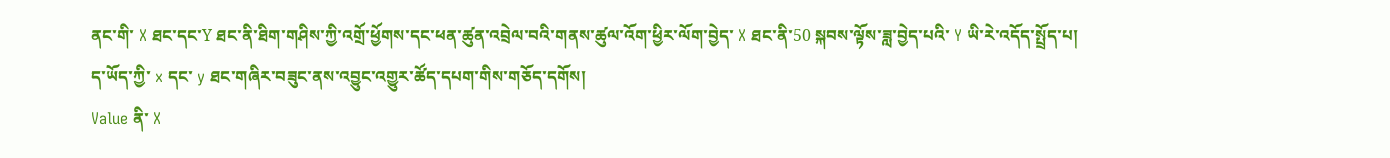ནང་གི་ X ཐང་དང་Y ཐང་ནི་ཐིག་གཤིས་ཀྱི་འགྲོ་ཕྱོགས་དང་ཕན་ཚུན་འབྲེལ་བའི་གནས་ཚུལ་འོག་ཕྱིར་ལོག་བྱེད་ X ཐང་ནི་50 སྐབས་ལྟོས་ཟླ་བྱེད་པའི་ Y ཡི་རེ་འདོད་སྤྲོད་པ།
ད་ཡོད་ཀྱི་ x དང་ y ཐང་གཞིར་བཟུང་ནས་འབྱུང་འགྱུར་ཚོད་དཔག་གིས་གཅོད་དགོས།
Value ནི་ X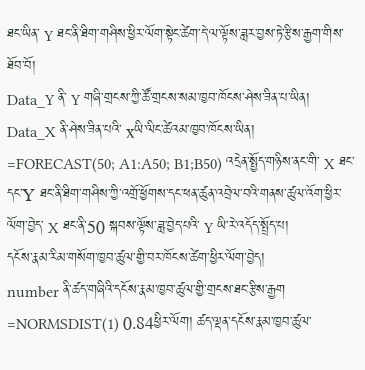ཐང་ཡིན་ Y ཐང་ནི་ཐིག་གཤིས་ཕྱིར་ལོག་སྟེང་ཚེག་དེ་ལ་ལྟོས་ཟླར་བྱས་ཏེ་རྩིས་རྒྱག་གིས་ཐོབ་བོ།
Data_Y ནི་ Y གཞི་གྲངས་ཀྱི་ཚོ་གྲངས་སམ་ཁྱབ་ཁོངས་ཤེས་ཟིན་པ་ཡིན།
Data_X ནི་ཤེས་ཟིན་པའི་ xཡི་ལིང་ཚེའམ་ཁྱབ་ཁོངས་ཡིན།
=FORECAST(50; A1:A50; B1;B50) འདྲེན་སྤྱོད་གཉིས་ནང་གི་ X ཐང་དང་Y ཐང་ནི་ཐིག་གཤིས་ཀྱི་འགྲོ་ཕྱོགས་དང་ཕན་ཚུན་འབྲེལ་བའི་གནས་ཚུལ་འོག་ཕྱིར་ལོག་བྱེད་ X ཐང་ནི་50 སྐབས་ལྟོས་ཟླ་བྱེད་པའི་ Y ཡི་རེ་འདོད་སྤྲོད་པ།
དངོས་རྣམ་རིམ་གསོག་ཁྱབ་ཚུལ་གྱི་བར་ཁོངས་ཚེག་ཕྱིར་ལོག་བྱེད།
number ནི་ཚད་གཞིའི་དངོས་རྣམ་ཁྱབ་ཚུལ་གྱི་གྲངས་ཐང་རྩིས་རྒྱག
=NORMSDIST(1) 0.84ཕྱིར་ལོག། ཚད་ལྡན་དངོས་རྣམ་ཁྱབ་ཚུལ་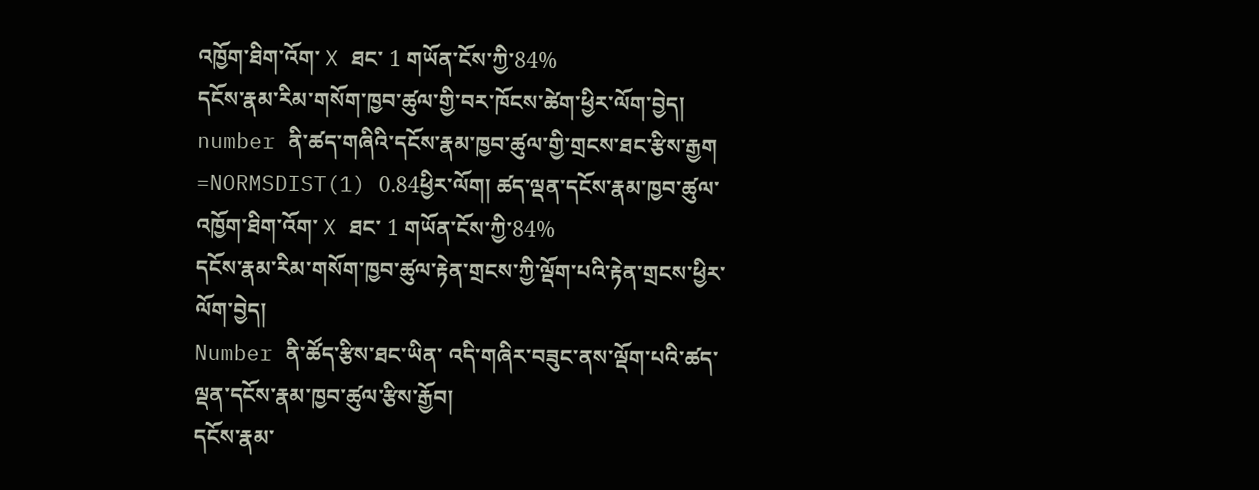འཁྱོག་ཐིག་འོག་ X ཐང་ 1 གཡོན་ངོས་ཀྱི་84%
དངོས་རྣམ་རིམ་གསོག་ཁྱབ་ཚུལ་གྱི་བར་ཁོངས་ཚེག་ཕྱིར་ལོག་བྱེད།
number ནི་ཚད་གཞིའི་དངོས་རྣམ་ཁྱབ་ཚུལ་གྱི་གྲངས་ཐང་རྩིས་རྒྱག
=NORMSDIST(1) 0.84ཕྱིར་ལོག། ཚད་ལྡན་དངོས་རྣམ་ཁྱབ་ཚུལ་འཁྱོག་ཐིག་འོག་ X ཐང་ 1 གཡོན་ངོས་ཀྱི་84%
དངོས་རྣམ་རིམ་གསོག་ཁྱབ་ཚུལ་རྟེན་གྲངས་ཀྱི་ལྡོག་པའི་རྟེན་གྲངས་ཕྱིར་ལོག་བྱེད།
Number ནི་ཚོད་རྩིས་ཐང་ཡིན་ འདི་གཞིར་བཟུང་ནས་ལྡོག་པའི་ཚད་ལྡན་དངོས་རྣམ་ཁྱབ་ཚུལ་རྩིས་རྒྱོབ།
དངོས་རྣམ་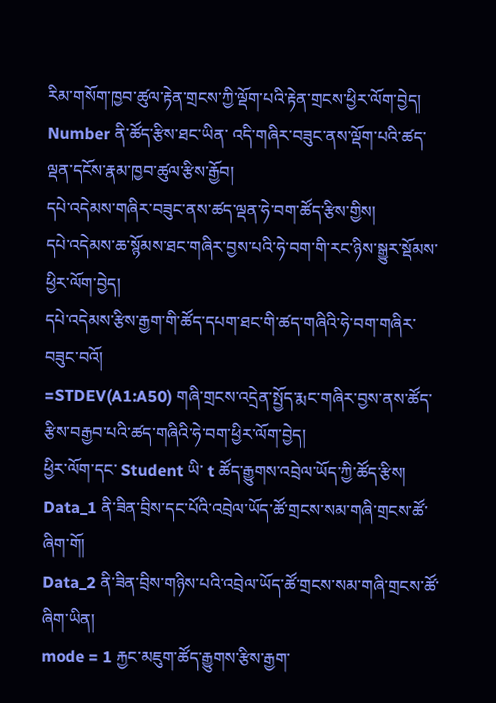རིམ་གསོག་ཁྱབ་ཚུལ་རྟེན་གྲངས་ཀྱི་ལྡོག་པའི་རྟེན་གྲངས་ཕྱིར་ལོག་བྱེད།
Number ནི་ཚོད་རྩིས་ཐང་ཡིན་ འདི་གཞིར་བཟུང་ནས་ལྡོག་པའི་ཚད་ལྡན་དངོས་རྣམ་ཁྱབ་ཚུལ་རྩིས་རྒྱོབ།
དཔེ་འདེམས་གཞིར་བཟུང་ནས་ཚད་ལྡན་ཧེ་བག་ཚོད་རྩིས་གྱིས།
དཔེ་འདེམས་ཆ་སྙོམས་ཐང་གཞིར་བྱས་པའི་ཧེ་བག་གི་རང་ཉིས་སྒྱུར་སྡོམས་ཕྱིར་ལོག་བྱེད།
དཔེ་འདེམས་རྩིས་རྒྱག་གི་ཚོད་དཔག་ཐང་གི་ཚད་གཞིའི་ཧེ་བག་གཞིར་བཟུང་བའོ།
=STDEV(A1:A50) གཞི་གྲངས་འདྲེན་སྤྱོད་རྨང་གཞིར་བྱས་ནས་ཚོད་རྩིས་བརྒྱབ་པའི་ཚད་གཞིའི་ཧེ་བག་ཕྱིར་ལོག་བྱེད།
ཕྱིར་ལོག་དང་ Student ཡི་ t ཚོད་རྒྱུགས་འབྲེལ་ཡོད་ཀྱི་ཚོད་རྩིས།
Data_1 ནི་ཟིན་བྲིས་དང་པོའི་འབྲེལ་ཡོད་ཚོ་གྲངས་སམ་གཞི་གྲངས་ཚོ་ཞིག་གོ།
Data_2 ནི་ཟིན་བྲིས་གཉིས་པའི་འབྲེལ་ཡོད་ཚོ་གྲངས་སམ་གཞི་གྲངས་ཚོ་ཞིག་ཡིན།
mode = 1 རྐྱང་མཇུག་ཚོད་རྒྱུགས་རྩིས་རྒྱག་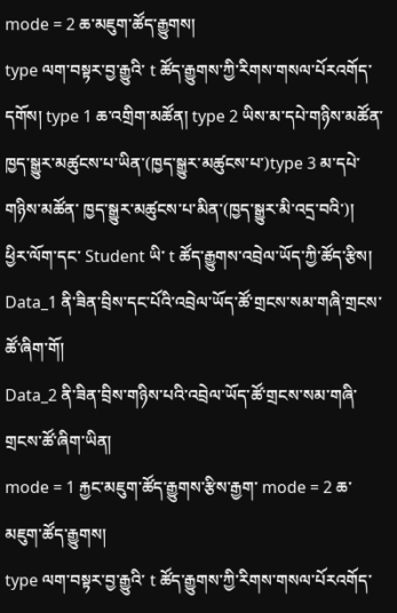mode = 2 ཆ་མཇུག་ཚོད་རྒྱུགས།
type ལག་བསྟར་བྱ་རྒྱུའི་ t ཚོད་རྒྱུགས་ཀྱི་རིགས་གསལ་པོརའགོད་དགོས། type 1 ཆ་འགྲིག་མཚོན། type 2 ཡིས་མ་དཔེ་གཉིས་མཚོན་ ཁྱད་སྒྱུར་མཚུངས་པ་ཡིན་(ཁྱད་སྒྱུར་མཚུངས་པ་)type 3 མ་དཔེ་གཉིས་མཚོན་ ཁྱད་སྒྱུར་མཚུངས་པ་མིན་(ཁྱད་སྒྱུར་མི་འདྲ་བའི་)།
ཕྱིར་ལོག་དང་ Student ཡི་ t ཚོད་རྒྱུགས་འབྲེལ་ཡོད་ཀྱི་ཚོད་རྩིས།
Data_1 ནི་ཟིན་བྲིས་དང་པོའི་འབྲེལ་ཡོད་ཚོ་གྲངས་སམ་གཞི་གྲངས་ཚོ་ཞིག་གོ།
Data_2 ནི་ཟིན་བྲིས་གཉིས་པའི་འབྲེལ་ཡོད་ཚོ་གྲངས་སམ་གཞི་གྲངས་ཚོ་ཞིག་ཡིན།
mode = 1 རྐྱང་མཇུག་ཚོད་རྒྱུགས་རྩིས་རྒྱག་ mode = 2 ཆ་མཇུག་ཚོད་རྒྱུགས།
type ལག་བསྟར་བྱ་རྒྱུའི་ t ཚོད་རྒྱུགས་ཀྱི་རིགས་གསལ་པོརའགོད་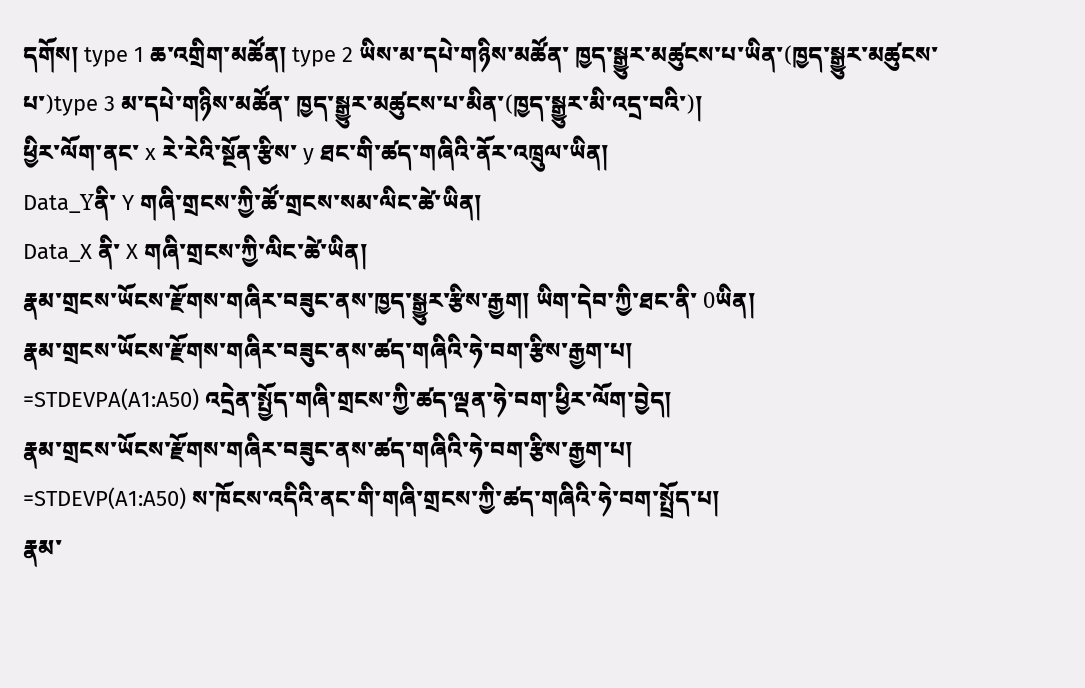དགོས། type 1 ཆ་འགྲིག་མཚོན། type 2 ཡིས་མ་དཔེ་གཉིས་མཚོན་ ཁྱད་སྒྱུར་མཚུངས་པ་ཡིན་(ཁྱད་སྒྱུར་མཚུངས་པ་)type 3 མ་དཔེ་གཉིས་མཚོན་ ཁྱད་སྒྱུར་མཚུངས་པ་མིན་(ཁྱད་སྒྱུར་མི་འདྲ་བའི་)།
ཕྱིར་ལོག་ནང་ x རེ་རེའི་སྔོན་རྩིས་ y ཐང་གི་ཚད་གཞིའི་ནོར་འཁྲུལ་ཡིན།
Data_Yནི་ Y གཞི་གྲངས་ཀྱི་ཚོ་གྲངས་སམ་ལིང་ཚེ་ཡིན།
Data_X ནི་ X གཞི་གྲངས་ཀྱི་ལིང་ཚེ་ཡིན།
རྣམ་གྲངས་ཡོངས་རྫོགས་གཞིར་བཟུང་ནས་ཁྱད་སྒྱུར་རྩིས་རྒྱག། ཡིག་དེབ་ཀྱི་ཐང་ནི་ 0ཡིན།
རྣམ་གྲངས་ཡོངས་རྫོགས་གཞིར་བཟུང་ནས་ཚད་གཞིའི་ཧེ་བག་རྩིས་རྒྱག་པ།
=STDEVPA(A1:A50) འདྲེན་སྤྱོད་གཞི་གྲངས་ཀྱི་ཚད་ལྡན་ཧེ་བག་ཕྱིར་ལོག་བྱེད།
རྣམ་གྲངས་ཡོངས་རྫོགས་གཞིར་བཟུང་ནས་ཚད་གཞིའི་ཧེ་བག་རྩིས་རྒྱག་པ།
=STDEVP(A1:A50) ས་ཁོངས་འདིའི་ནང་གི་གཞི་གྲངས་ཀྱི་ཚད་གཞིའི་ཧེ་བག་སྤྲོད་པ།
རྣམ་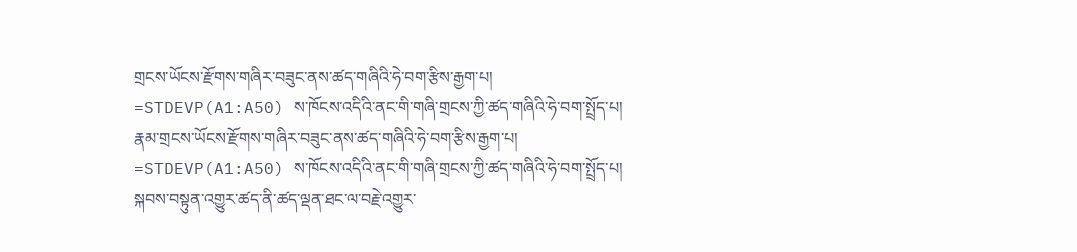གྲངས་ཡོངས་རྫོགས་གཞིར་བཟུང་ནས་ཚད་གཞིའི་ཧེ་བག་རྩིས་རྒྱག་པ།
=STDEVP(A1:A50) ས་ཁོངས་འདིའི་ནང་གི་གཞི་གྲངས་ཀྱི་ཚད་གཞིའི་ཧེ་བག་སྤྲོད་པ།
རྣམ་གྲངས་ཡོངས་རྫོགས་གཞིར་བཟུང་ནས་ཚད་གཞིའི་ཧེ་བག་རྩིས་རྒྱག་པ།
=STDEVP(A1:A50) ས་ཁོངས་འདིའི་ནང་གི་གཞི་གྲངས་ཀྱི་ཚད་གཞིའི་ཧེ་བག་སྤྲོད་པ།
སྐབས་བསྟུན་འགྱུར་ཚད་ནི་ཚད་ལྡན་ཐང་ལ་བརྗེ་འགྱུར་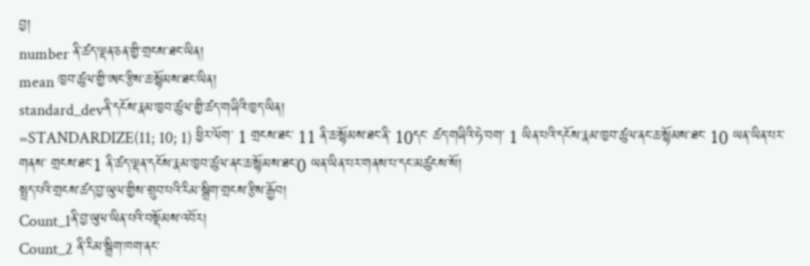བྱ།
number ནི་ཚད་ལྡན་ཅན་གྱི་གྲངས་ཐང་ཡིན།
mean ཁྱབ་ཚུལ་གྱི་ཨང་རྩིས་ཆ་སྙོམས་ཐང་ཡིན།
standard_devནི་དངོས་རྣམ་ཁྱབ་ཚུལ་གྱི་ཚད་གཞིའི་ཁྱད་ཡིན།
=STANDARDIZE(11; 10; 1) ཕྱིར་ལོག་ 1 གྲངས་ཐང་ 11 ནི་ཆ་སྙོམས་ཐང་ནི་ 10དང་ ཚད་གཞིའི་ཧེ་བག་ 1 ཡིན་པའི་དངོས་རྣམ་ཁྱབ་ཚུལ་ནང་ཆ་སྙོམས་ཐང་ 10 ཡན་ཡིན་པར་གནས་ གྲངས་ཐང་1 ནི་ཚད་ལྡན་དངོས་རྣམ་ཁྱབ་ཚུལ་ནང་ཆ་སྙོམས་ཐང་0 ཡན་ཡིན་པར་གནས་པ་དང་མཚུངས་སོ།
སྤྲད་པའི་གྲངས་ཚད་བྱ་ཡུལ་གྱིས་གྲུབ་པའི་རིམ་སྒྲིག་གྲངས་རྩིས་རྒྱོབ།
Count_1ནི་བྱ་ཡུལ་ཡིན་པའི་བསྡོམས་འབོར།
Count_2 ནི་རིམ་སྒྲིག་ཁག་ནང་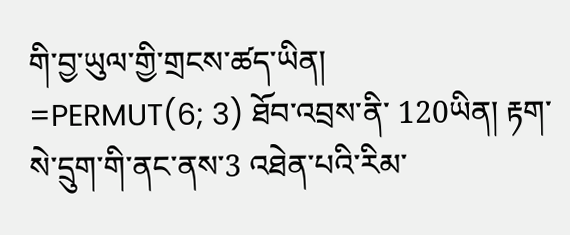གི་བྱ་ཡུལ་གྱི་གྲངས་ཚད་ཡིན།
=PERMUT(6; 3) ཐོབ་འབྲས་ནི་ 120ཡིན། རྟག་སེ་དྲུག་གི་ནང་ནས་3 འཐེན་པའི་རིམ་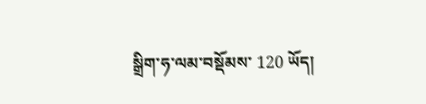སྒྲིག་ཧ་ལམ་བསྡོམས་ 120 ཡོད།